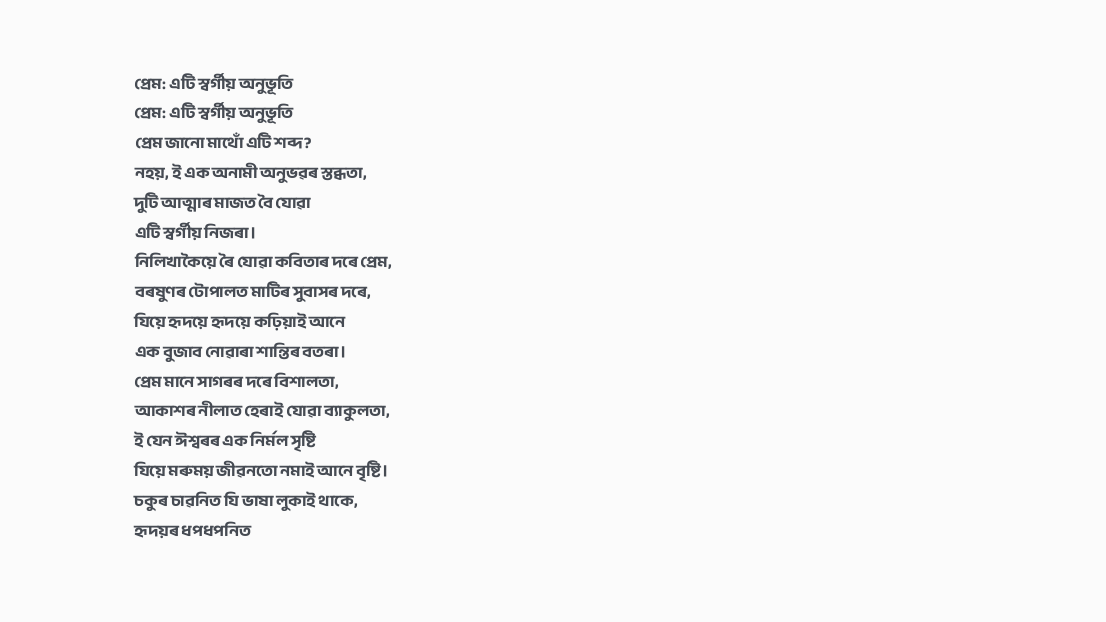প্ৰেম: এটি স্বৰ্গীয় অনুভূতি
প্ৰেম: এটি স্বৰ্গীয় অনুভূতি
প্ৰেম জানো মাথোঁ এটি শব্দ?
নহয়, ই এক অনামী অনুভৱৰ স্তব্ধতা,
দুটি আত্মাৰ মাজত বৈ যোৱা
এটি স্বৰ্গীয় নিজৰা।
নিলিখাকৈয়ে ৰৈ যোৱা কবিতাৰ দৰে প্ৰেম,
বৰষুণৰ টোপালত মাটিৰ সুবাসৰ দৰে,
যিয়ে হৃদয়ে হৃদয়ে কঢ়িয়াই আনে
এক বুজাব নোৱাৰা শান্তিৰ বতৰা।
প্ৰেম মানে সাগৰৰ দৰে বিশালতা,
আকাশৰ নীলাত হেৰাই যোৱা ব্যাকুলতা,
ই যেন ঈশ্বৰৰ এক নিৰ্মল সৃষ্টি
যিয়ে মৰুময় জীৱনতো নমাই আনে বৃষ্টি।
চকুৰ চাৱনিত যি ভাষা লুকাই থাকে,
হৃদয়ৰ ধপধপনিত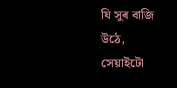যি সুৰ বাজি উঠে,
সেয়াইটো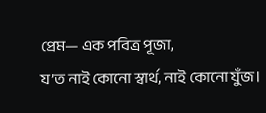প্ৰেম— এক পবিত্ৰ পূজা,
য’ত নাই কোনো স্বাৰ্থ, নাই কোনো যুঁজ।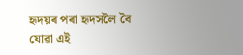হৃদয়ৰ পৰা হৃদসলৈ বৈ যোৱা এই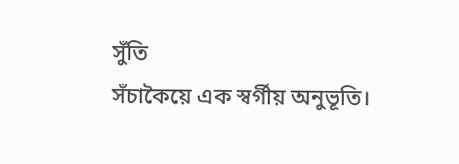সুঁতি
সঁচাকৈয়ে এক স্বৰ্গীয় অনুভূতি।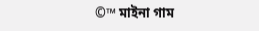©™ মাইনা গাম